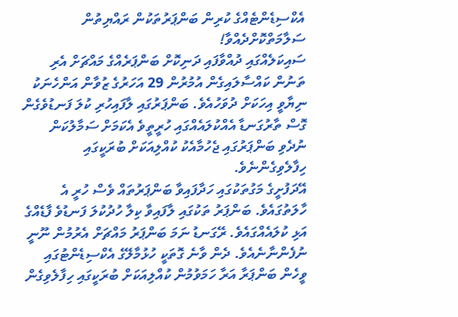އެކްސިޑެންޓެއްގެ ކުރިން ބަންޕަރުތަކުން ރައްޔިތުން ސަލާމަތްކޮށްދެއްވާ!
ސައިކަލެއްގައި ދުއްވާފައި ދަނިކޮށް ބަންޕަރެއްގެ މައްޗަށް އެރި ތަނުން ކައްސާލައިގެން އުމުރުން 29 އަހަރުގެ ޒުވާން އަންހެނަކު ނިޔާވީ އިހަކަށް ދުވަހުއެވެ. ބަންޕަރުގައި ލާފައިހުރި ކުލަ ފަނޑުވެގެން ގޮސް ތާރުގަނޑާ އެއްކުލައެއްގައި ހުރީތީވެ އެކަމަށް ސަމާލުކަން ނުދެވި ބަންޕަރުގައި ޖެހުމާއެކު ކުއްލިއަކަށް ބުރަކީގައި ހިފާލެވިގެންނެވެ.
އޭދަފުށީގެ މަގުތަކުގައި ހަދާފައިވާ ބަންޕަރުތައް ވެސް ހުރީ އެ ހާލަތުގައެވެ. ބަންޕަރު ތަކުގައި ލާފައިވާ ކިލާ ހުދުކުލަ ފަނޑުވެ ފާޑެއްގެ އަޅި ކުލައެއްގައެވެ. ރޭގަނޑު ނަމަ ބަންޕަރު މައްޗަށް އެރުމުން ނޫނީ ނުފެންނާނެއެވެ. ދެން ވާނެ ގޮތަކީ ހުޅުމާލޭގެ އެކްސިޑެންޓުގައި ވީހެން ބަންޕަރާ އަރާ ހަމަވުމުން ކުއްލިއަކަށް ބުރަކީގައި ހިފާލެވިގެން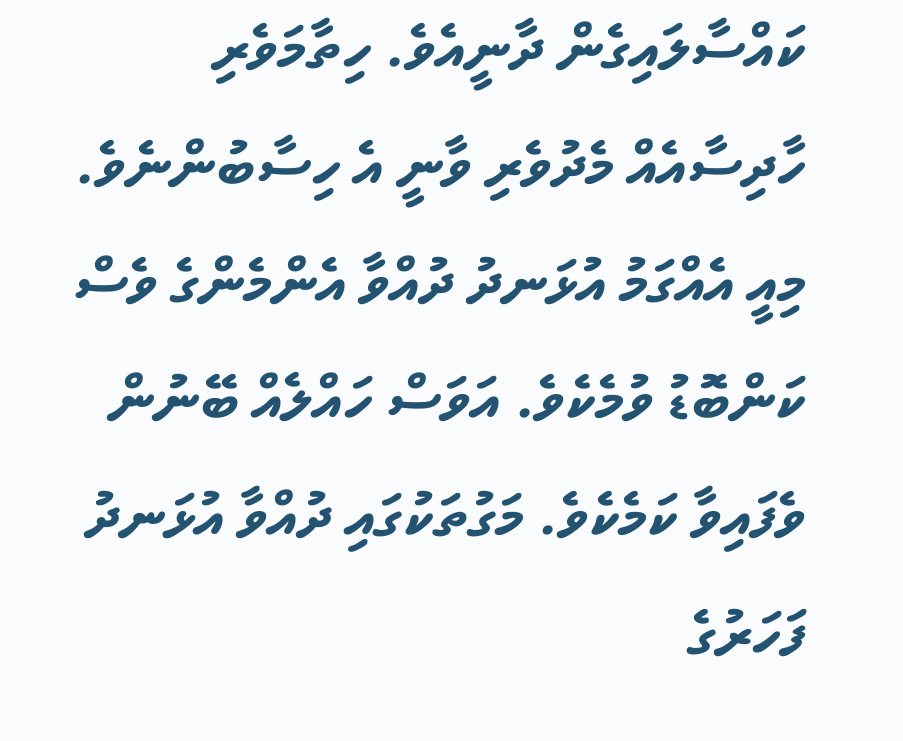ކައްސާލައިގެން ދާނީއެވެ. ހިތާމަވެރި ހާދިސާއެއް މެދުވެރި ވާނީ އެ ހިސާބުންނެވެ.
މިއީ އެއްގަމު އުޅަނދު ދުއްވާ އެންމެންގެ ވެސް ކަންބޮޑު ވުމެކެވެ. އަވަސް ހައްލެއް ބޭނުން ވެފައިވާ ކަމެކެވެ. މަގުތަކުގައި ދުއްވާ އުޅަނދު ފަހަރުގެ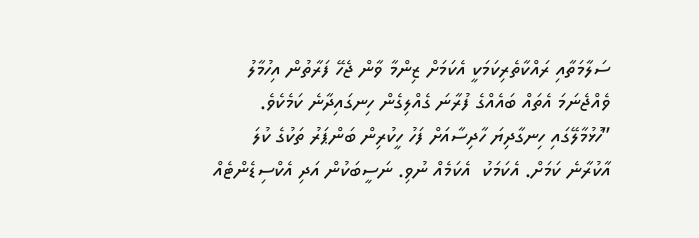ސަލާމަތާއި ރައްކާތެރިކަމަކީ އެކަމަށް ޒިންމާ ވާން ޖެހޭ ފަރާތުން އިހުމާލު ވެއްޖެނަމަ އެތައް ބައެއްގެ ފުރާނަ ގެއްލިގެން ހިނގައިދާނެ ކަމެކެވެ.
”ހުޅުމާލޭގައި ހިނގާދިޔަ ހާދިސާއަށް ފަހު ހީކުރިން ބަންޕަރު ތަކުގެ ކުލަ އާކުރާނެ ކަމަށް. އެކަމަކު  އެކަމެއް ނުވި. ނަސީބަކުން އަދި އެކްސިޑެންޓެއް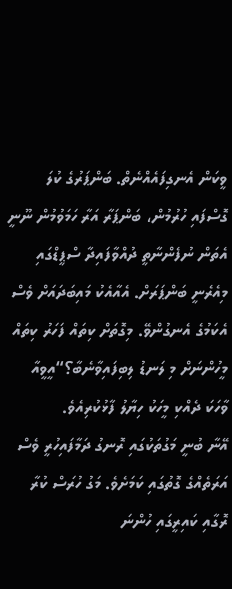ވީކަން އެނގިފައެއްނެތް. ބަންޕަރުގެ ކުލަ ގޮސްފައި ހުރުމުން، ބަންޕަރާ އަރާ ހަމަވުމުން ނޫނީ އެތަން ނުފެންނާތީ ދުއްވާފައިދާ ސްޕީޑްގައި މިއެރެނީ ބަންޕަރަށް. އެއާއެކު މައިބަދައަށް ވެސް އެކަމުގެ އެނގުންވޭ. މިގޮތަށް ކިތައް ފަހަރު ކިތައް މީހުންނަށް މި ލަނޑު ލިބިފައިވާނެބާ؟“އީވީއާ ވާހަކަ ދެއްކި މީހަކު ހިޔާލު ފާޅުކުރިއެވެ.
އޭނާ ބުނީ މަގުތަކުގައި ރޮނގު ދަމާފައިހުރީ ވެސް އަރަތެއްގެ ގޮތުގައި ކަމަށެވެ. މަގު ހުރަސް ކުރާ ރޮގާއި ކައިރީގައި ހުންނަ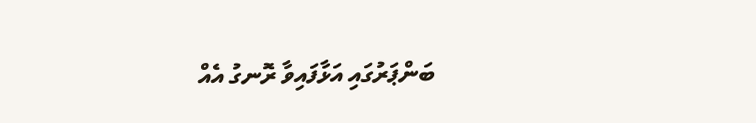ބަންޕަރުގައި އަޅާފައިވާ ރޮނގު އެއް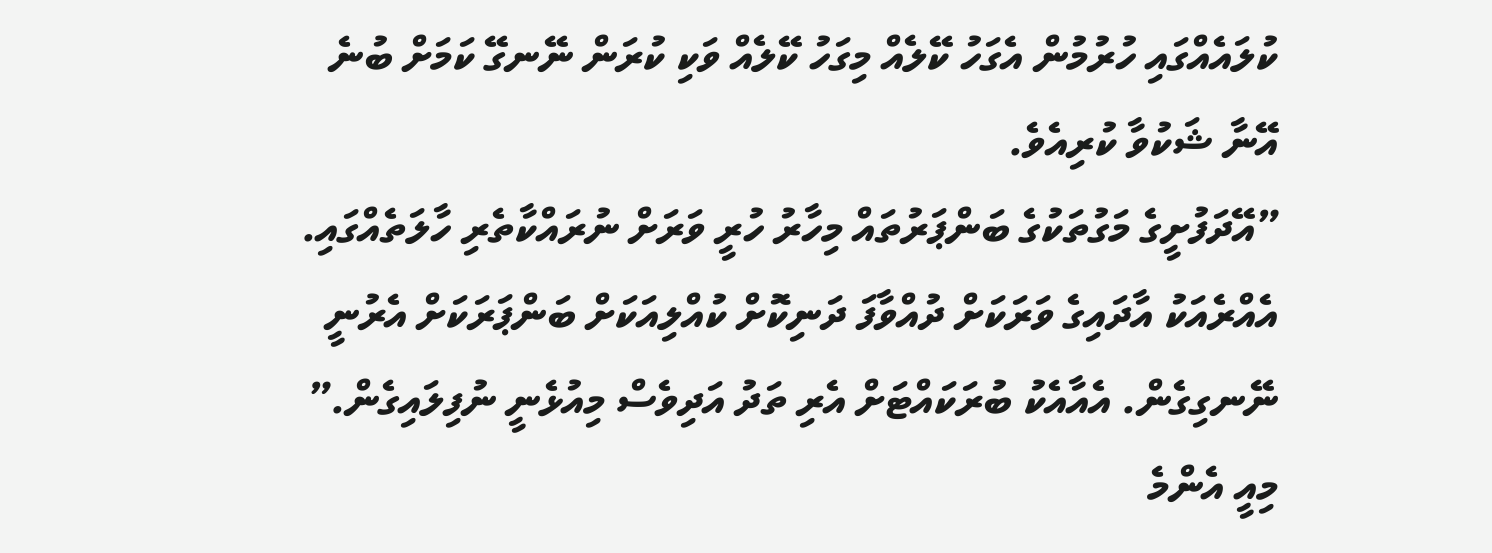ކުލައެއްގައި ހުރުމުން އެގަހު ކޭލެއް މިގަހު ކޭލެއް ވަކި ކުރަން ނޭނގޭ ކަމަށް ބުނެ އޭނާ ޝަކުވާ ކުރިއެވެ.
”އޭދަފުށީގެ މަގުތަކުގެ ބަންޕަރުތައް މިހާރު ހުރީ ވަރަށް ނުރައްކާތެރި ހާލަތެއްގައި. އެއްރެއަކު އާދައިގެ ވަރަކަށް ދުއްވާފަ ދަނިކޮށް ކުއްލިއަކަށް ބަންޕަރަކަށް އެރުނީ ނޭނގިގެން. އެއާއެކު ބުރަކައްޓަށް އެރި ތަދު އަދިވެސް މިއުޅެނީ ނުފިލައިގެން.”
މިއީ އެންމެ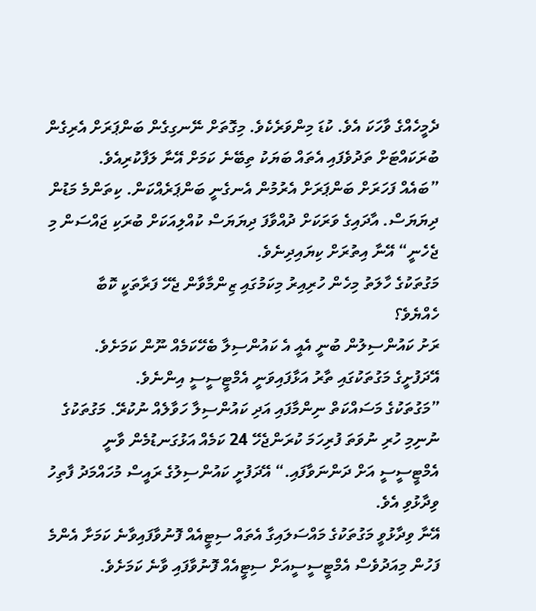ދެމީހެއްގެ ވާހަކަ އެވެ. ކުޑަ މިންވަރެކެވެ. މިގޮތަށް ނޭނގިގެން ބަންޕަރަށް އެރިގެން ބުރަކައްޓަށް ތަދުވެފައި އެތައް ބަޔަކު ތިބޭނެ ކަމަށް އޭނާ ލަފާކުރިއެވެ.
”ބައެއް ފަހަރަށް ބަންޕަރަށް އެރުމުން އެނގެނީ ބަންޕަރެއްކަން. ކިތަންމެ މަޑުން ދިޔަޔަސް. އާދައިގެ ވަރަކަށް ދުއްވާފަ ދިޔަޔަސް ކުއްލިއަކަށް ބުރަކި ޖައްސަން މި ޖެހެނީ“ އޭނާ އިތުރަށް ކިޔައިދިނެވެ.
މަގުތަކުގެ ހާލަތު މިހެން ހުރިއިރު މިކަމުގައި ޒިންމާވާން ޖެހޭ ފަރާތަކީ ކޮބާ ހެއްޔެވެ؟
ރަށު ކައުންސިލުން ބުނީ އެއީ އެ ކައުންސިލާ ބެހޭކަމެއް ނޫން ކަމަށެވެ. އޭދަފުށީގެ މަގުތަކުގައި ތާރު އަޅާފައިވަނީ އެމްޓީސީސީ އިންނެވެ.
”މަގުތަކުގެ މަސައްކަތް ނިންމާފައި އަދި ކައުންސިލާ ހަވާލެއް ނުކުރޭ. މަގުތަކުގެ ނުނިމި ހުރި ނުވަތަ ފުރިހަމަ ކުރަންޖެހޭ 24 ކަމެއް އަޅުގަނޑުމެން ވާނީ އެމްޓީސީސީ އަށް ދަންނަވާފައި.“ އޭދަފުށީ ކައުންސިލުގެ ރައީސް މުހައްމަދު ފާތިހު ވިދާޅުވި އެވެ.
އޭނާ ވިދާޅުވީ މަގުތަކުގެ މައްސަލައިގާ އެތައް ސިޓީއެއް ފޮނުވާފައިވާނެ ކަމަށާ އެންމެ ފަހުން މިއަދުވެސް އެމްޓީސީސީއަށް ސިޓީއެއް ފޮނުވާފައި ވާނެ ކަމަށެވެ.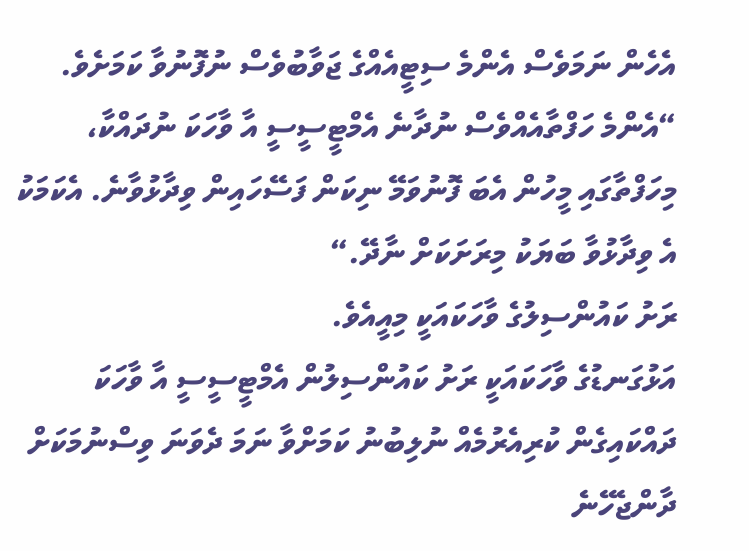އެހެން ނަމަވެސް އެންމެ ސިޓީއެއްގެ ޖަވާބުވެސް ނުފޮނުވާ ކަމަށެވެ.
“އެންމެ ހަފްތާއެއްވެސް ނުދާނެ އެމްޓީސީސީ އާ ވާހަކަ ނުދައްކާ، މިހަފްތާގައި މީހުން އެބަ ފޮނުވަމޭ ނިކަން ފަސޭހައިން ވިދާޅުވާނެ. އެކަމަކު އެ ވިދާޅުވާ ބަޔަކު މިރަށަކަށް ނާދޭ.“
ރަށު ކައުންސިލުގެ ވާހަކައަކީ މިއީއެވެ.
އަޅުގަނޑުގެ ވާހަކައަކީ ރަށު ކައުންސިލުން އެމްޓީސީސީ އާ ވާހަކަ ދައްކައިގެން ކުރިއެރުމެއް ނުލިބުނު ކަމަށްވާ ނަމަ ދެވަނަ ވިސްނުމަކަށް ދާންޖެހޭނެ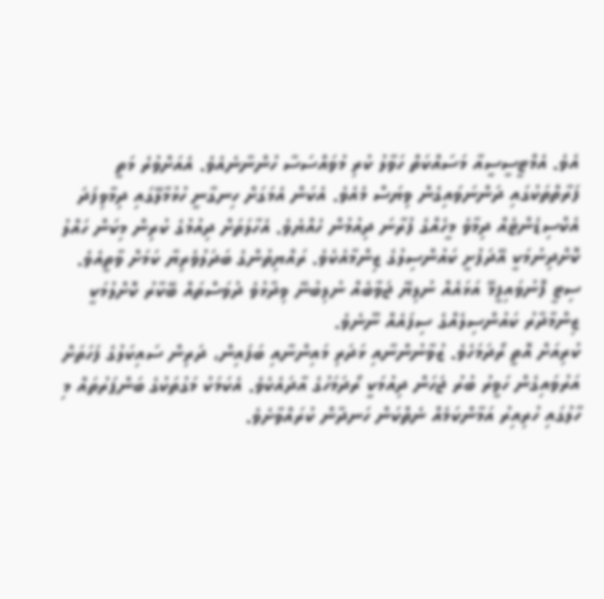އެވެ. އެމްޓީސީސީއާ މަސައްކަތް ހަވާލު ކުރި މުވައްސަސާ ހުންނާނެއެވެ. އެއަށްވުރެ މަތީ ފަރާތްތަކުގައި ދަންނަވައިގެން ވިޔަސް މެއެވެ. އެކަން އެމަގަށް ހިނގާނީ ހުޅުމާލޭގައި ދިމާވިފަދަ އެކްސިޑެންޓެއް ދިމާވެ މީހެއްގެ ފުރާނަ ދިއުމުން ހެއްޔެވެ. އެހާލަތަށް ދިއުމުގެ ކުރިން މިކަން ހައްލު ކޮށްދިނުމަކީ އޭދަފުށީ ކައުންސިލުގެ ޒިންމާއެކެވެ. ރައްޔިތުންގެ ބަދަލުވެރިޔާ ކަމަށް ވާތީއެވެ. ސިޓީ ފޮނުވައިފީމޭ އަޅައެއް ނުލިޔޭ ޖަވާބެއް ނުލިބުނޭ ވިދާޅުވެ ދުވަސްތައް ބޭކާރު ކޮށްލުމަކީ ޒިންމާދާރު ކައުންސިލެއްގެ ސިފައެއް ނޫނެވެ.
ކުރިއަށް އޮތީ ރޯދަމަހެވެ. ޒުވާނުންނާއި ޅަދަރި މައިންނާއި ބަފައިން، ދަރިން ސައިކަލުގެ ފަހަތަށް އަރުވައިގެން ހަވީރު ބުރު ޖަހަން ދިއުމަކީ ރޯދަމަހުގެ އާދައެކެވެ. އެކަމަކު މަގުތަކުގެ ބަންޕަރުތައް މި ހާލުގައި ހުރިއިރު އަމާންކަމެއް ނެތްކަން ހަނދާން ކުރައްވާށެވެ.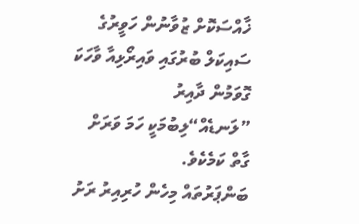ޚާއްސަކޮށް ޒުވާނުން ހަވީރުގެ ސައިކަލް ބުރުގައި ވައިރޯޅިއާ ވާހަކަ ގޮވަމުން ދާއިރު ”ލަނޑެއް“ލިބުމަކީ ހަމަ ވަރަށް ގާތް ކަމެކެވެ.
ބަންޕަރުތައް މިހެން ހުރިއިރު ރަށު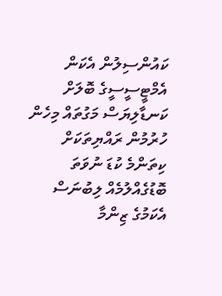ކައުންސިލުން އެކަން އެމްޓީސީސީގެ ބޮލަށް ކަނޑާލިޔަސް މަގުތައް މިހެން ހުރުމުން ރައްޔިތަކަށް ކިތަންމެ ކުޑަ ނުވަތަ ބޮޑުގެއްލުމެއް ލިބުނަސް އެކަމުގެ ޒިންމާ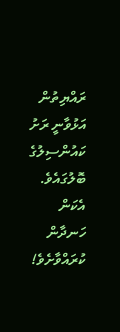ރައްޔިތުން އަޅުވާނީ ރަށު ކައުންސިލުގެ ބޮލުގައެވެ. އެކަން ހަނދާން ކުރައްވާށެވެ!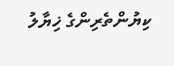ކިޔުންތެރިންގެ ޚިޔާލު